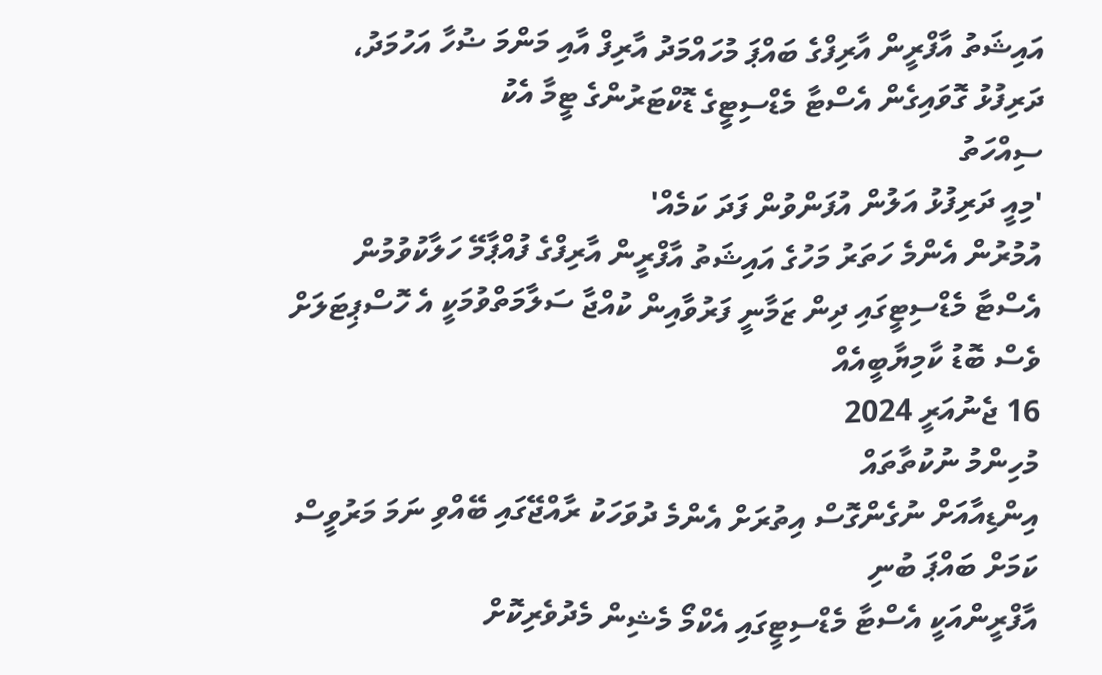އައިޝަތު އާފްރީން އާރިފްގެ ބައްޕަ މުހައްމަދު އާރިފް އާއި މަންމަ ޟުހާ އަހުމަދު، ދަރިފުޅު ގޮވައިގެން އެސްޓާ މެޑްސިޓީގެ ޑޮކްޓަރުންގެ ޓީމާ އެކު
ސިއްހަތު
'މިއީ ދަރިފުޅު އަލުން އުފަންވުން ފަދަ ކަމެއް'
އުމުރުން އެންމެ ހަތަރު މަހުގެ އައިޝަތު އާފްރީން އާރިފްގެ ފުއްޕާމޭ ހަލާކުވުމުން އެސްޓާ މެޑްސިޓީގައި ދިން ޒަމާނީ ފަރުވާއިން ކުއްޖާ ސަލާމަތްވުމަކީ އެ ހޮސްޕިޓަލަށް ވެސް ބޮޑު ކާމިޔާބީއެއް
16 ޖެނުއަރީ 2024
މުހިންމު ނުކުތާތައް
އިންޑިއާއަށް ނުގެންގޮސް އިތުރަށް އެންމެ ދުވަހަކު ރާއްޖޭގައި ބޭއްވި ނަމަ މަރުވީސް ކަމަށް ބައްޕަ ބުނި
އާފްރީންއަކީ އެސްޓާ މެޑްސިޓީގައި އެކްމޯ މެޝިން މެދުވެރިކޮށް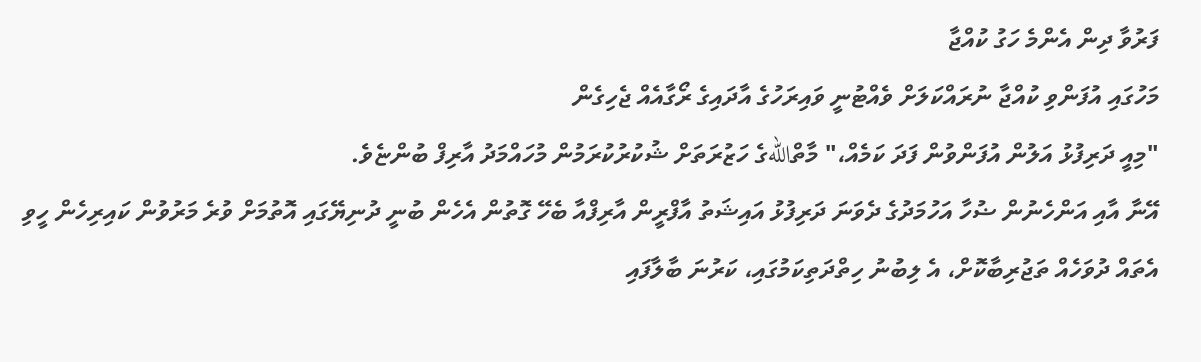ފަރުވާ ދިން އެންމެ ހަގު ކުއްޖާ
މަހުގައި އުފަންވި ކުއްޖާ ނުރައްކަލަށް ވެއްޓުނީ ވައިރަހުގެ އާދައިގެ ރޯގާއެއް ޖެހިގެން
"މިއީ ދަރިފުޅު އަލުން އުފަންވުން ފަދަ ކަމެއް،" މާތްاللهގެ ހަޒުރަތަށް ޝުކުރުކުރަމުން މުހައްމަދު އާރިފް ބުންޏެވެ.
އޭނާ އާއި އަންހެނުން ޟުހާ އަހުމަދުގެ ދެވަނަ ދަރިފުޅު އައިޝަތު އާފްރީން އާރިފްއާ ބެހޭ ގޮތުން އެހެން ބުނީ ދުނިޔޭގައި އޮތުމަށް ވުރެ މަރުވުން ކައިރިހެން ހީވި އެތައް ދުވަހެއް ތަޖުރިބާކޮށް، އެ ލިބުނު ހިތްދަތިކަމުގައި، ކަރުނަ ބާލާފައި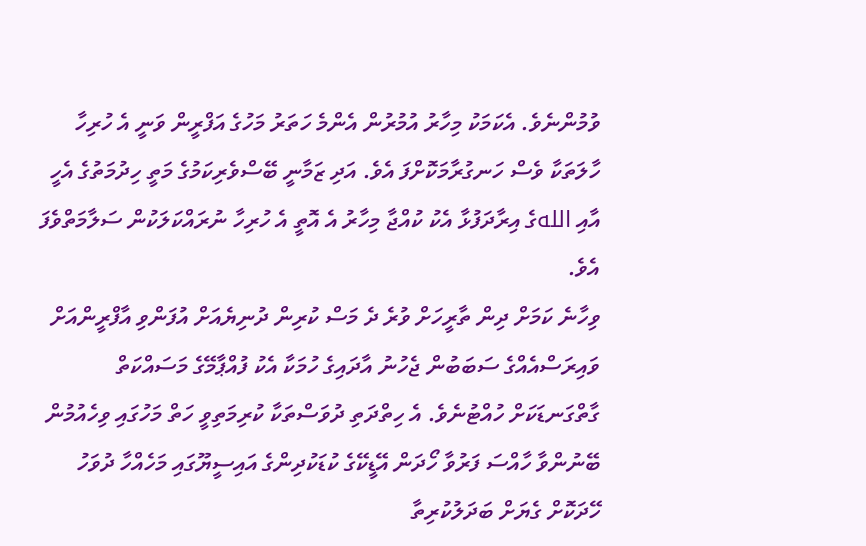ވުމުންނެވެ. އެކަމަކު މިހާރު އުމުރުން އެންމެ ހަތަރު މަހުގެ އަފްރީން ވަނީ އެ ހުރިހާ ހާލަތަކާ ވެސް ހަނގުރާމަކޮށްފަ އެވެ. އަދި ޒަމާނީ ބޭސްވެރިކަމުގެ މަތީ ހިދުމަތުގެ އެހީ އާއި اللهގެ އިރާދަފުޅާ އެކު ކުއްޖާ މިހާރު އެ އޮތީ އެ ހުރިހާ ނުރައްކަލަކުން ސަލާމަތްވެފަ އެވެ.
ވިހާނެ ކަމަށް ދިން ތާރީހަށް ވުރެ ދެ މަސް ކުރިން ދުނިޔެއަށް އުފަންވި އާފްރީންއަށް ވައިރަސްއެއްގެ ސަބަބުން ޖެހުނު އާދައިގެ ހުމަކާ އެކު ފުއްޕާމޭގެ މަސައްކަތް ގާތްގަނޑަކަށް ހުއްޓުނެވެ. އެ ހިތްދަތި ދުވަސްތަކާ ކުރިމަތިވީ ހަތް މަހުގައި ވިހެއުމުން ބޭނުންވާ ހާއްސަ ފަރުވާ ހޯދަން އޭޑީކޭގެ ކުޑަކުދިންގެ އައިސީޔޫގައި މަހެއްހާ ދުވަހު ހޭދަކޮށް ގެޔަށް ބަދަލުކުރިތާ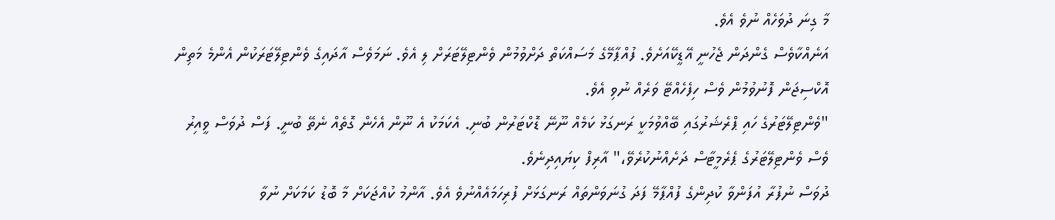މާ ގިނަ ދުވަހެއް ނުވެ އެވެ.
އަނެއްކާވެސް ގެންދަން ޖެހުނީ އޭޑީކޭއަށެވެ. ފުއްޕާމޭގެ މަސައްކަތް ދަށްވުމުން ވެންޓިލޭޓަރަށް ލި އެވެ. ނަމަވެސް އާދައިގެ ވެންޓިލޭޓަރަކުން އެންމެ މަތިން އޮކްސިޖަން ފޮނުވުމުން ވެސް ހިފެހެއްޓޭ ވަރެއް ނުވި އެވެ.
"ވެންޓިލޭޓަރުގެ ހައި ޕްރެޝަރުގައި ބޭއްވުމަކީ ރަނގަޅު ކަމެއް ނޫނޭ ޑޮކްޓަރުން ބުނި. އެކަމަކު އެ ނޫން އެހެން ގޮތެއް ނެތޭ ބުނީ. ފަސް ދުވަސް ވީއިރު ވެސް ވެންޓިލޭޓަރުގެ ޕެރެމީޓާސް ދަށެއްނުކުރެވޭ،" އާރިފް ކިޔައިދިނެވެ.
ދުވަސް ނުފުރާ އުފަންވާ ކުދިންގެ ފުއްޕާމޭ ފަދަ ގުނަވަންތައް ރަނގަޅަށް ފުރިހަމައެއްނުވެ އެވެ. އާންމު ކުއްޖަކަށް މާ ބޮޑު ކަމަކަށް ނުވާ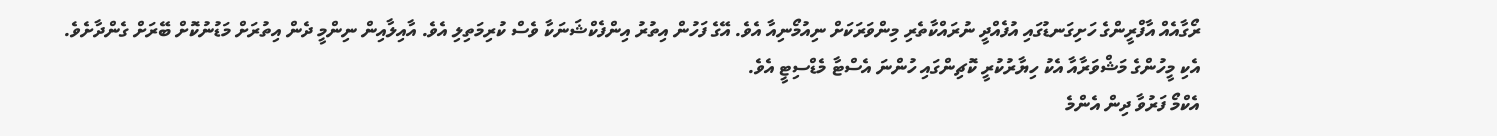ރޯގާއެއް އާފްރީންގެ ހަށިގަނޑުގައި އުފެއްދީ ނުރައްކާތެރި މިންވަރަކަށް ނިއުމޯނިއާ އެވެ. އޭގެ ފަހުން އިތުރު އިންފެކްޝަނަކާ ވެސް ކުރިމަތިލި އެވެ. އާއިލާއިން ނިންމީ ދެން އިތުރަށް މަޑުނުކޮށް ބޭރަށް ގެންދާށެވެ. އެކި މީހުންގެ މަޝްވަރާއާ އެކު ހިޔާރުކުރީ ކޮޗިންގައި ހުންނަ އެސްޓާ މެޑްސިޓީ އެވެ.
އެކްމޯ ފަރުވާ ދިން އެންމެ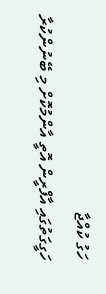ހަގު ކުއްޖާ
ހަގީގަތުގައި އާފްރީން އޮތީ އާންމުކޮށް މި ބޭނުންކުރާ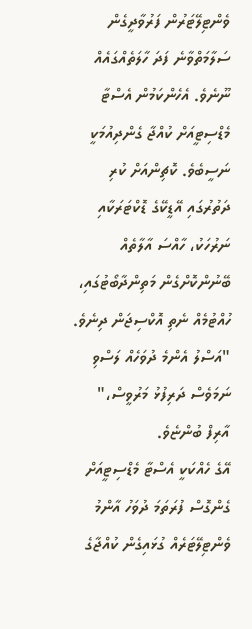ވެންޓިލޭޓަރުން ފަރުވާދީގެން ސަލާމަތްވާނެ ފަދަ ހާލަތެއްގައެއް ނޫނެވެ. އެހެންކަމުން އެސްޓާ މެޑްސިޓީއަށް ކުއްޖާ ގެންދިއުމަކީ ނަސީބެވެ. ކޮޗިންއަށް ކުރި ދަތުރުގައި އޭޑީކޭގެ ޑޮކްޓަރަކާއި ނަރުހަކު، ހާއްސަ އާލާތެއް ބޭނުންކޮށްގެން މަތިންދާބޯޓުގައި، ހުއްޓުމެއް ނެތި އޮކްސިޖަން ދިނެވެ.
"އަސްލު އެންމެ ދުވަހެއް ލަސްވި ނަމަވެސް ދަރިފުޅު މަރުވީސް،" އާރިފް ބުންޏެވެ.
އޭގެ ހެއްކަކީ އެސްޓާ މެޑްސިޓީއަށް ގެންގޮސް ފުރަތަމަ ދުވަހު އާންމު ވެންޓިލޭޓަރެއް ގުޅައިގެން ކުއްޖާގެ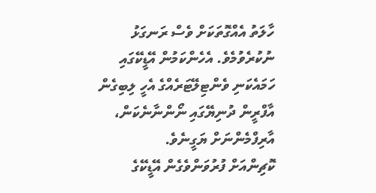ހާލަތު އެއްގޮތަކަށް ވެސް ރަނގަޅު ނުކުރެވުމެވެ. އެހެންކަމުން އޭޑީކޭގައި ހަމައެކަނި ވެންޓިލޭޓަރެއްގެ އެހީ ލިބިގެން އާފްރީން ދުނިޔޭގައި ނޯންނާނެކަން، އާރިފްމެންނަށް ޔަގީނެވެ.
ކޮޗިންއަށް ފުރުވަންވެގެން އޭޑީކޭގެ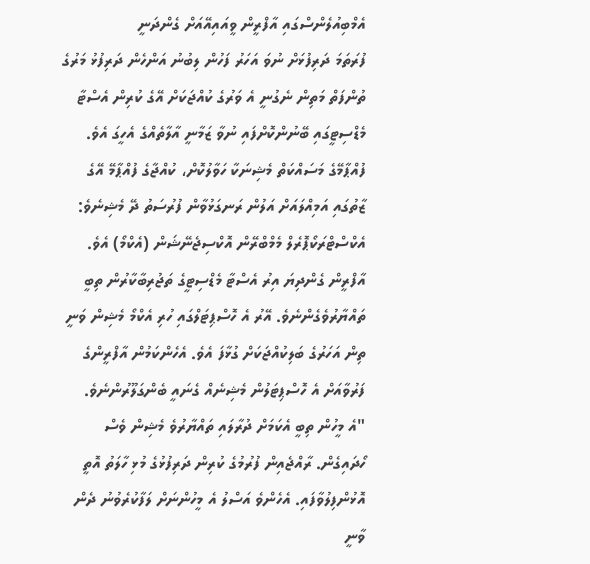އެމްބިއުލެންސްގައި އާފްރީން ވީއައިއޭއަށް ގެންދަނީ
ފުރަތަމަ ދަރިފުޅަށް ނުވަ އަހަރު ފަހުން ލިބުނު އަންހެން ދަރިފުޅު މަރުގެ ތުންފަތް މަތިން ނެގުނީ އެ ވަރުގެ ކުއްޖަކަށް އޭގެ ކުރިން އެސްޓާ މެޑްސިޓީގައި ބޭނުންކޮށްފައި ނުވާ ޒަމާނީ އާލާތެއްގެ އެހީގަ އެވެ. ފުއްޕާމޭގެ މަސައްކަތް މެޝިނަކާ ހަވާލުކޮށް، ކުއްޖާގެ ފުއްޕާމޭ އޭގެ ޒާތުގައި އަމިއްލައަށް އަލުން ރަނގަޅުވާން ފުރުސަތު ދޭ މެޝިނެވެ: އެކްސްޓްރަކޯޕޮރެލް މެމްބްރޭން އޮކްސިޖެނޭޝަން (އެކްމޯ) އެވެ.
އާފްރީން ގެންދިޔަ އިރު އެސްޓާ މެޑްސިޓީގެ ތަޖުރިބާކާރުން ތިބީ ތައްޔާރުވެގެންނެވެ. އޭރު އެ ހޮސްޕިޓަލްގައި ހުރި އެކްމޯ މެޝިން ވަނީ ތިން އަހަރުގެ ބަލިކުއްޖަކަށް ގުޅާފަ އެވެ. އެހެންކަމުން އާފްރީންގެ ފަރުވާއަށް އެ ހޮސްޕިޓަލުން މެޝިނެއް ގެނައީ ބެންގަލޫރުންނެވެ.
"އެ މީހުން ތިބީ އެކަމަށް ދުރާލައި ތައްޔާރުވެ މެޝިން ވެސް ހޯދައިގެން. ރާއްޖެއިން ފުރުމުގެ ކުރިން ދަރިފުޅުގެ މުޅި ހާލަތު އޮތީ އޮޅުންފިލުވާފައި. އެހެންވެ އަސްލު އެ މީހުންނަށް ލަފާކުރެވުނު ދެން ވާނީ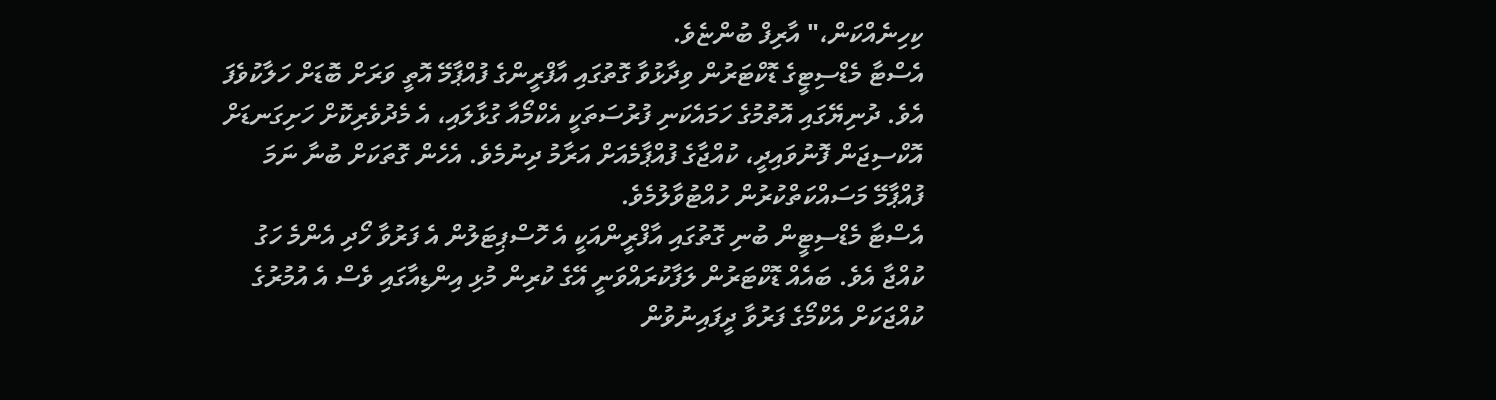ކިހިނެއްކަން،" އާރިފް ބުންޏެވެ.
އެސްޓާ މެޑްސިޓީގެ ޑޮކްޓަރުން ވިދާޅުވާ ގޮތުގައި އާފްރީންގެ ފުއްޕާމޭ އޮތީ ވަރަށް ބޮޑަށް ހަލާކުވެފަ އެވެ. ދުނިޔޭގައި އޮތުމުގެ ހަމައެކަނި ފުރުސަތަކީ އެކްމޯއާ ގުޅާލައި، އެ މެދުވެރިކޮށް ހަށިގަނޑަށް އޮކްސިޖަން ފޮނުވައިދީ، ކުއްޖާގެ ފުއްޕާމެއަށް އަރާމު ދިނުމެވެ. އެހެން ގޮތަކަށް ބުނާ ނަމަ ފުއްޕާމޭ މަސައްކަތްކުރުން ހުއްޓުވާލުމެވެ.
އެސްޓާ މެޑްސިޓީން ބުނި ގޮތުގައި އާފްރީންއަކީ އެ ހޮސްޕިޓަލުން އެ ފަރުވާ ހޯދި އެންމެ ހަގު ކުއްޖާ އެވެ. ބައެއް ޑޮކްޓަރުން ލަފާކުރައްވަނީ އޭގެ ކުރިން މުޅި އިންޑިއާގައި ވެސް އެ އުމުރުގެ ކުއްޖަކަށް އެކްމޯގެ ފަރުވާ ދީފައިނުވުން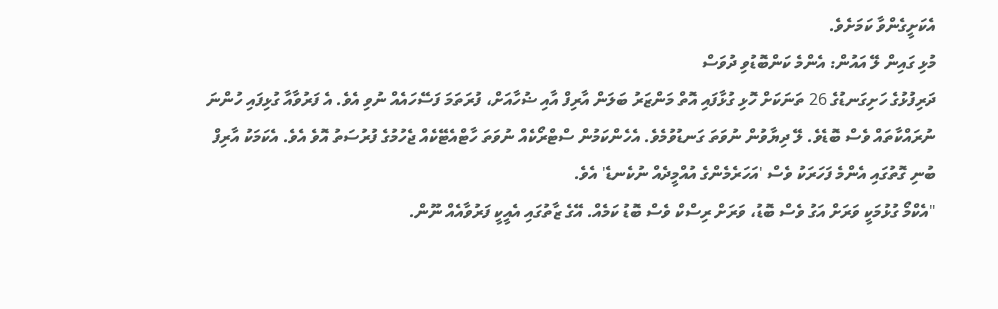އެކަށީގެންވާ ކަމަށެވެ.
މުޅި ގައިން ލޭ އައުން: އެންމެ ކަންބޮޑުވި ދުވަސް
ދަރިފުޅުގެ ހަށިގަނޑުގެ 26 ތަނަކަށް ހޮޅި ގުޅާފައި އޮތް މަންޒަރު ބަލަން އާރިފް އާއި ޟުހާއަށް، ފުރަތަމަ ފަސޭހައެއް ނުވި އެވެ. އެ ފަރުވާއާ ގުޅިފައި ހުންނަ ނުރައްކާތައް ވެސް ބޮޑެވެ. ލޭ ދިޔާވުން ނުވަތަ ގަނޑުވުމެވެ. އެހެންކަމުން ސްޓްރޯކެއް ނުވަތަ ހާޓްއެޓޭކެއް ޖެހުމުގެ ފުރުސަތު އޮވެ އެވެ. އެކަމަކު އާރިފް ބުނި ގޮތުގައި އެންމެ ފަހަރަކު ވެސް 'އަހަރެމެންގެ އުއްމީދެއް ނުކެނޑެ' އެވެ.
"އެކްމޯ ގުޅުމަކީ ވަރަށް އަގު ވެސް ބޮޑު، ވަރަށް ރިސްކް ވެސް ބޮޑު ކަމެއް. އޭގެ ޒާތުގައި އެއީކީ ފަރުވާއެއް ނޫން.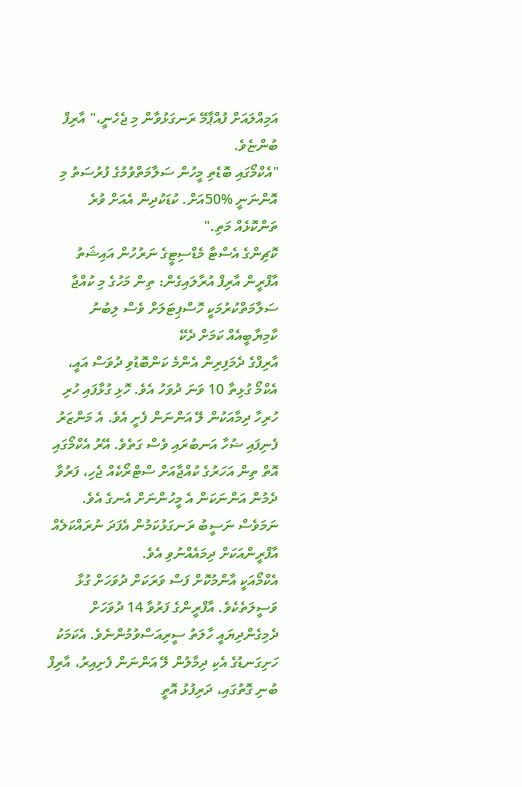އަމިއްލައަށް ފުއްޕާމޭ ރަނގަޅުވާން މި ޖެހެނީ،" އާރިފް ބުންޏެވެ.
"އެކްމޯގައި ބޮޑެތި މީހުން ސަލާމަތްވުމުގެ ފުރުސަތު މި އޮންނަނީ %50އަށް. ކުޑަކުދިން އެއަށް ވުރެ ތަންކޮޅެއް މަތި."
ކޮޗިންގެ އެސްޓާ މެޑްސިޓީގެ ނަރުހުން އައިޝަތު އާފްރީން އާރިފް އުރާލައިގެން: ތިން މަހުގެ މި ކުއްޖާ ސަލާމަތްކުރުމަކީ ހޮސްޕިޓަލަށް ވެސް ލިބުނު ކާމިޔާބީއެއް ކަމަށް ދެކޭ
އާރިފްގެ ދެމަފިރިން އެންމެ ކަންބޮޑުވި ދުވަސް އައީ، އެކްމޯ ގުޅިތާ 10 ވަނަ ދުވަހު އެވެ. ހޮޅި ގުޅާފައި ހުރި ހުރިހާ ދިމާއަކުން ލޭ އަންނަން ފެށީ އެވެ. އެ މަންޒަރު ފެނިފައި ޟުހާ އަނބުރައި ވެސް ގަތެވެ. އޭރު އެކްމޯގައި އޮތް ތިން އަހަރުގެ ކުއްޖާއަށް ސްޓްރޯކެއް ޖެހި، ފަރުވާ ދެމުން އަންނަކަން އެ މީހުންނަށް އެނގެ އެވެ.
ނަމަވެސް ނަސީބު ރަނގަޅުކަމުން އެފަދަ ނުރައްކަލެއް އާފްރީންއަކަށް ދިމައެއްނުވި އެވެ.
އެކްމޯއަކީ އާންމުކޮށް ފަސް ވަރަކަށް ދުވަހަށް ގުޅާ ވަސީލަތެކެވެ. އާފްރީންގެ ފަރުވާ 14 ދުވަހަށް ދެމިގެންދިޔައީ ހާލަތު ސީރިއަސްވުމުންނެވެ. އެކަމަކު ހަށިގަނޑުގެ އެކި ދިމާލުން ލޭ އަންނަން ފެށިއިރު، އާރިފް ބުނި ގޮތުގައި، ދަރިފުޅު އޮތީ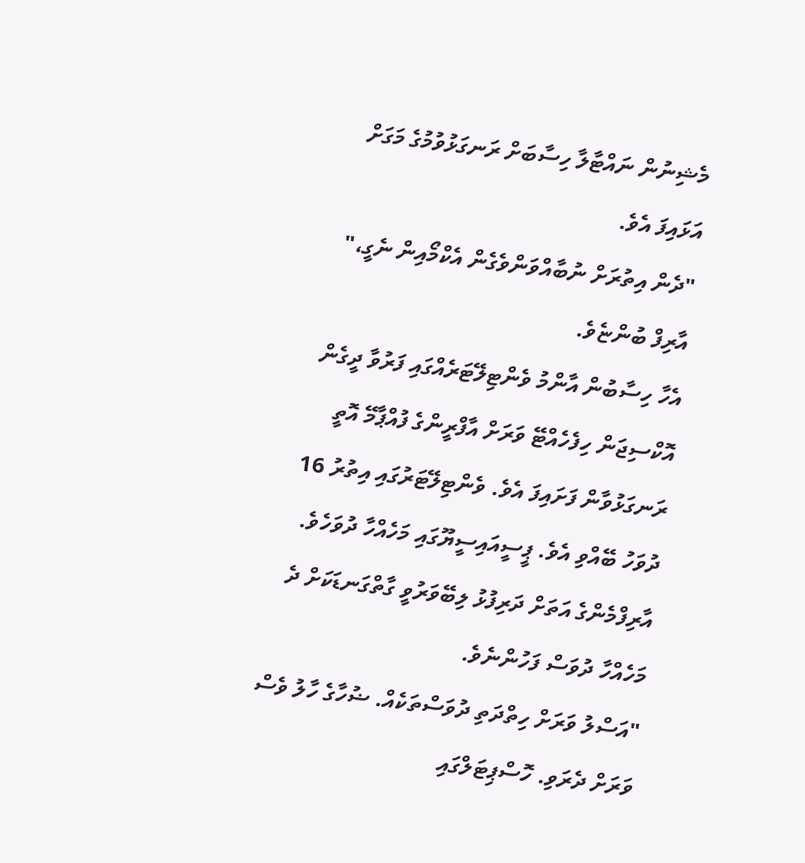މެޝިނުން ނައްޓާލާ ހިސާބަށް ރަނގަޅުވުމުގެ މަގަށް އަޅައިފަ އެވެ.
"ދެން އިތުރަށް ނުބާއްވަންވެގެން އެކްމޯއިން ނެގީ،" އާރިފް ބުންޏެވެ.
އެހާ ހިސާބުން އާންމު ވެންޓިލޭޓަރެއްގައި ފަރުވާ ދީގެން އޮކްސިޖަން ހިފެހެއްޓޭ ވަރަށް އާފްރީންގެ ފުއްޕާމޭ އޮތީ ރަނގަޅުވާން ފަށައިފަ އެވެ. ވެންޓިލޭޓަރުގައި އިތުރު 16 ދުވަހު ބޭއްވި އެވެ. ޕީސީއައިސީޔޫގައި މަހެއްހާ ދުވަހެވެ. އާރިފްމެންގެ އަތަށް ދަރިފުޅު ލިބޭވަރުވީ ގާތްގަނޑަކަށް ދެ މަހެއްހާ ދުވަސް ފަހުންނެވެ.
"އަސްލު ވަރަށް ހިތްދަތި ދުވަސްތަކެއް. ޟުހާގެ ހާލު ވެސް ވަރަށް ދެރަވި. ހޮސްޕިޓަލްގައި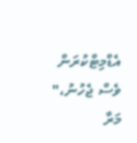އެޑްމިޓްކުރަން ވެސް ޖެހުނު،" މަރާ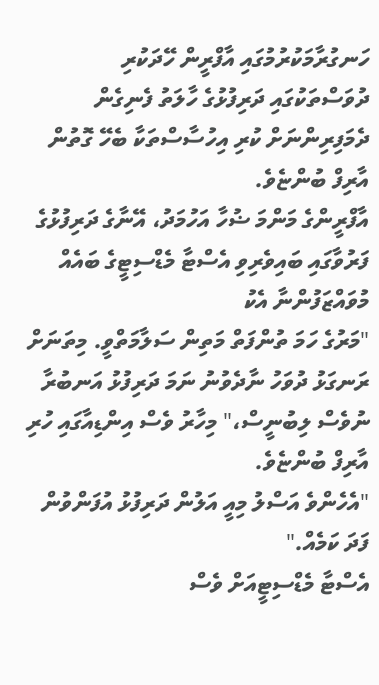ހަނގުރާމަކުރުމުގައި އާފްރީން ހޭދަކުރި ދުވަސްތަކުގައި ދަރިފުޅުގެ ހާލަތު ފެނިގެން ދެމަފިރިންނަށް ކުރި އިހުސާސްތަކާ ބެހޭ ގޮތުން އާރިފް ބުންޏެވެ.
އާފްރީންގެ މަންމަ ޟުހާ އަހުމަދު، އޭނާގެ ދަރިފުޅުގެ ފަރުވާގައި ބައިވެރިވި އެސްޓާ މެޑްސިޓީގެ ބައެއް މުވައްޒަފުންނާ އެކު
"މަރުގެ ހަމަ ތުންފަތް މަތިން ސަލާމަތްވީ. މިތަނަށް ރަނގަޅު ދުވަހު ނާދެވުނު ނަމަ ދަރިފުޅު އަނބުރާ ނުވެސް ލިބުނީސް،" މިހާރު ވެސް އިންޑިއާގައި ހުރި އާރިފް ބުންޏެވެ.
"އެހެންވެ އަސްލު މިއީ އަލުން ދަރިފުޅު އުފަންވުން ފަދަ ކަމެއް."
އެސްޓާ މެޑްސިޓީއަށް ވެސް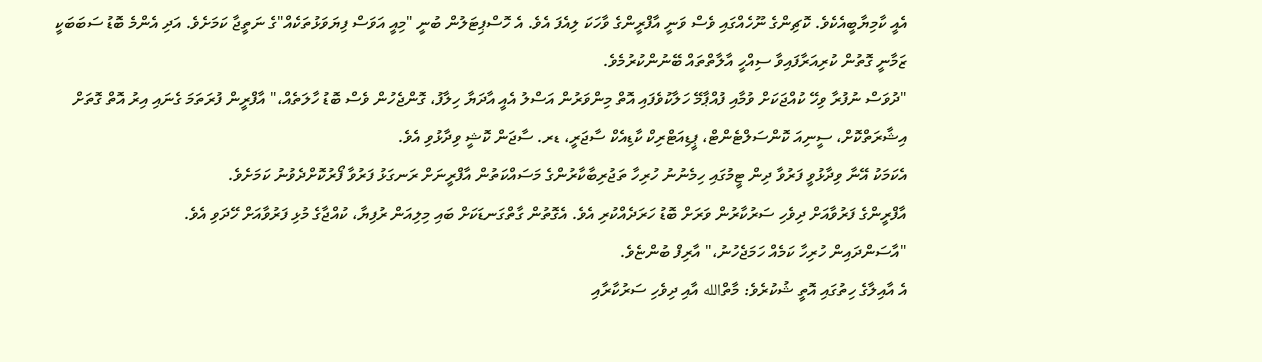އެއީ ކާމިޔާބީއެކެވެ. ކޮޗިންގެ ނޫހެއްގައި ވެސް ވަނީ އާފްރީންގެ ވާހަކަ ލިއެފަ އެވެ. އެ ހޮސްޕިޓަލުން ބުނީ "މިއީ އަވަސް ފިޔަވަޅުތަކެއް"ގެ ނަތީޖާ ކަމަށެވެ. އަދި އެންމެ ބޮޑު ސަބަބަކީ ޒަމާނީ ގޮތުން ކުރިއަރާފައިވާ ސިއްހީ އާލާތްތައް ބޭނުންކުރުމެވެ.
"ދުވަސް ނުފުރާ ވިހޭ ކުއްޖަކަށް ވުމާއި ފުއްޕާމޭ ހަލާކުވެފައި އޮތް މިންވަރުން އަސްލު އެއީ އާދަޔާ ހިލާފު، ގޮންޖެހުން ވެސް ބޮޑު ހާލަތެއް،" އާފްރީން ފުރަތަމަ ގެނައި އިރު އޮތް ގޮތަށް އިޝާރަތްކޮށް، ސީނިއަ ކޮންސަލްޓެންޓް، ޕީޑިއަޓްރިކް ކާޑިއެކް ސާޖަރީ، ޑރ. ސާޖަން ކޮޝީ ވިދާޅުވި އެވެ.
އެކަމަކު އޭނާ ވިދާޅުވީ ފަރުވާ ދިން ޓީމުގައި ހިމެނުނު ހުރިހާ ތަޖުރިބާކާރުންގެ މަސައްކަތުން އާފްރީނަށް ރަނގަޅު ފަރުވާ ފޯރުކޮށްދެވުނު ކަމަށެވެ.
އާފްރީންގެ ފަރުވާއަށް ދިވެހި ސަރުކާރުން ވަރަށް ބޮޑު ހަރަދެއްކުރި އެވެ. އެގޮތުން ގާތްގަނޑަކަށް ބައި މިލިއަން ރުފިޔާ، ކުއްޖާގެ މުޅި ފަރުވާއަށް ހޭދަވި އެވެ.
"އާސަންދައިން ހުރިހާ ކަމެއް ހަމަޖެހުނު،" އާރިފް ބުންޏެވެ.
އެ އާއިލާގެ ހިތުގައި އޮތީ ޝުކުރެވެ: މާތްالله އާއި ދިވެހި ސަރުކާރާއި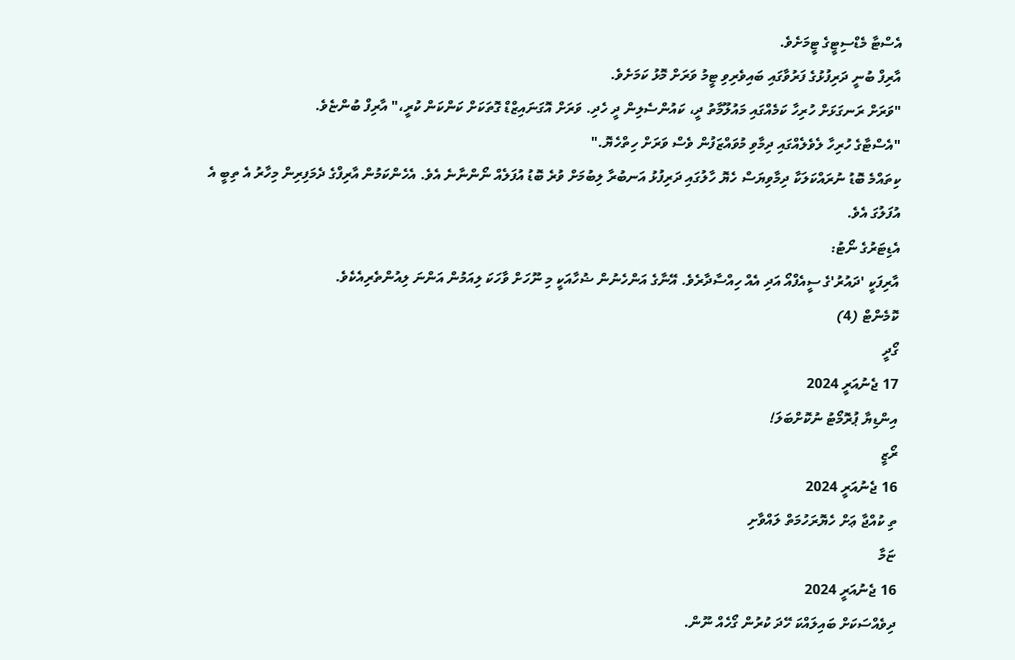އެސްޓާ މެޑްސިޓީގެ ޓީމަށެވެ.
އާރިފް ބުނީ ދަރިފުޅުގެ ފަރުވާގައި ބައިވެރިވި ޓީމު ވަރަށް މޮޅު ކަމަށެވެ.
"ވަރަށް ރަނގަޅަށް ހުރިހާ ކަމެއްގައި މައުލޫމާތު ދީ، ކައުންސެލިން ދީ ހެދި. ވަރަށް އޮގަނައިޒްޑް ގޮތަކަށް ކަންކަން ކުރީ،" އާރިފް ބުންޏެވެ.
"އެސްޓާގެ ހުރިހާ ލެވެލެއްގައި ދިމާވި މުވައްޒަފުން ވެސް ވަރަށް ހިތްހެޔޮ."
ކިތައްމެ ބޮޑު ނުރައްކަލަކާ ދިމާވިޔަސް ހެޔޮ ހާލުގައި ދަރިފުޅު އަނބުރާ ލިބުމަށް ވުރެ ބޮޑު އުފަލެއް ނޯންނާނެ އެވެ. އެހެންކަމުން އާރިފްގެ ދެމަފިރިން މިހާރު އެ ތިބީ އެ އުފަލުގަ އެވެ.
އެޑިޓަރުގެ ނޯޓު:
އާރިފަކީ 'ދައުރު'ގެ ސީއެފްއޯ އަދި އެއް ހިއްސާދާރެވެ. އޭނާގެ އަންހެނުން ޟުހާއަކީ މި ނޫހަށް ވާހަކަ ލިއަމުން އަންނަ ލިއުންތެރިއެކެވެ.
ކޮމެންޓް (4)
ގޯދީ
17 ޖެނުއަރީ 2024
އިންޑިޔާ ޕުރޮމޯޓު ނުކޮށްބަލަ!
ރޯޒީ
16 ޖެނުއަރީ 2024
ތި ކުއްޖާ ޢަށް ހެޔޮރަހުމަތް ލައްވާށި
ޏަމާ
16 ޖެނުއަރީ 2024
ދިވެއްސަކަށް ބައިލައްކަ ހޭދަ ކުރުން ގޯހެއް ނޫން.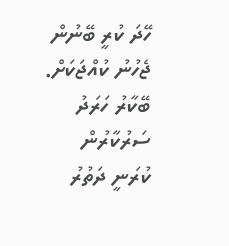ހޭދަ ކުރީ ބޭނުން ޖެހުނު ކުއްޖަކަށް. ބޭކާރު ހަރަދު ސަރުކާރުން ކުރަނީ ދަތުރު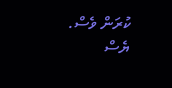ކުރަން ވެސް.
ޔެސް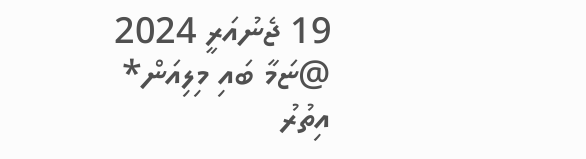19 ޖެނުއަރީ 2024
@ޏަމާ ބައި މިލިއަން*
އިތުރު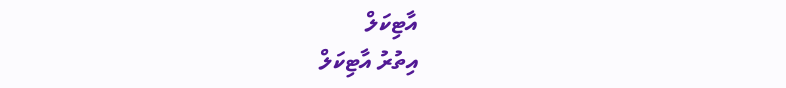އާޓިކަލް
އިތުރު އާޓިކަލް